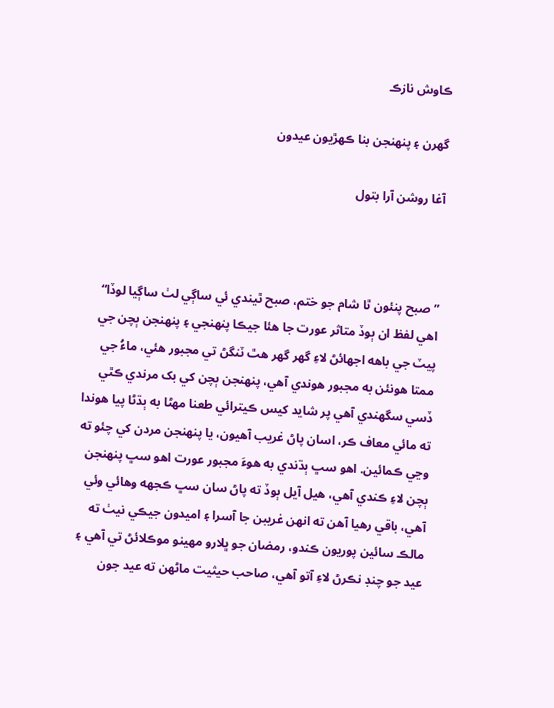ڪاوش نازڪ

گهرن ۽ پنهنجن بنا ڪهڙيون عيدون

آغا روشن آرا بتول



”صبح پنئون ٿا شام جو ختم، صبح ٿيندي ئي ساڳي لٺ ساڳيا لوڏا“ اهي لفظ ان ٻوڏ متاثر عورت جا هئا جيڪا پنهنجي ۽ پنهنجن ٻچن جي پيٽ جي باهه اجهائڻ لاءِ گهر گهر هٿ ٽنگڻ تي مجبور هئي، ماءُ جي ممتا هونئن به مجبور هوندي آهي، پنهنجن ٻچن کي بک مرندي ڪٿي ڏسي سگهندي آهي پر شايد کيس ڪيترائي طعنا مهڻا به ٻڌڻا پيا هوندا ته مائي معاف ڪر، اسان پاڻ غريب آهيون، يا پنهنجن مردن کي چئو ته وڃي ڪمائين. اهو سڀ ٻڌندي به هوءَ مجبور عورت اهو سڀ پنهنجن ٻچن لاءِ ڪندي آهي، هيل آيل ٻوڏ ته پاڻ سان سڀ ڪجهه وهائي وئي آهي، باقي رهيا آهن ته انهن غريبن جا آسرا ۽ اميدون جيڪي نيٺ ته مالڪ سائين پوريون ڪندو، رمضان جو ڀلارو مهينو موڪلائڻ تي آهي ۽ عيد جو چنڊ نڪرڻ لاءِ آتو آهي، صاحب حيثيت ماڻهن ته عيد جون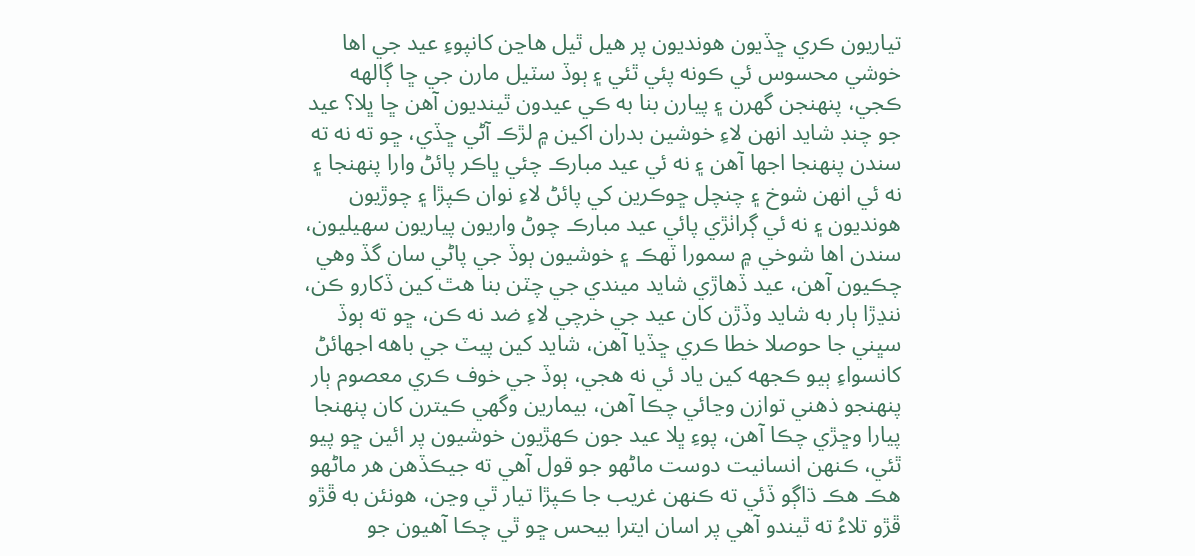تياريون ڪري ڇڏيون هونديون پر هيل ٿيل هاڃن کانپوءِ عيد جي اها خوشي محسوس ئي ڪونه پئي ٿئي ۽ ٻوڏ سٽيل مارن جي ڇا ڳالهه ڪجي، پنهنجن گهرن ۽ پيارن بنا به ڪي عيدون ٿينديون آهن ڇا ڀلا؟ عيد جو چنڊ شايد انهن لاءِ خوشين بدران اکين ۾ لڙڪ آڻي ڇڏي، ڇو ته نه ته سندن پنهنجا اجها آهن ۽ نه ئي عيد مبارڪ چئي ڀاڪر پائڻ وارا پنهنجا ۽ نه ئي انهن شوخ ۽ چنچل ڇوڪرين کي پائڻ لاءِ نوان ڪپڙا ۽ چوڙيون هونديون ۽ نه ئي ڳراٺڙي پائي عيد مبارڪ چوڻ واريون پياريون سهيليون، سندن اها شوخي ۾ سمورا ٽهڪ ۽ خوشيون ٻوڏ جي پاڻي سان گڏ وهي چڪيون آهن، عيد ڏهاڙي شايد ميندي جي چٽن بنا هٿ کين ڏکارو ڪن، ننڍڙا ٻار به شايد وڏڙن کان عيد جي خرچي لاءِ ضد نه ڪن، ڇو ته ٻوڏ سڀني جا حوصلا خطا ڪري ڇڏيا آهن، شايد کين پيٽ جي باهه اجهائڻ کانسواءِ ٻيو ڪجهه کين ياد ئي نه هجي، ٻوڏ جي خوف ڪري معصوم ٻار پنهنجو ذهني توازن وڃائي چڪا آهن، بيمارين وگهي ڪيترن کان پنهنجا پيارا وڇڙي چڪا آهن، پوءِ ڀلا عيد جون ڪهڙيون خوشيون پر ائين ڇو پيو ٿئي، ڪنهن انسانيت دوست ماڻهو جو قول آهي ته جيڪڏهن هر ماڻهو هڪ هڪ ڌاڳو ڏئي ته ڪنهن غريب جا ڪپڙا تيار ٿي وڃن، هونئن به ڦڙو ڦڙو تلاءُ ته ٿيندو آهي پر اسان ايترا بيحس ڇو ٿي چڪا آهيون جو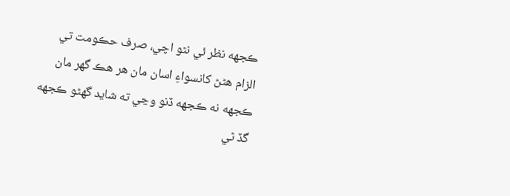ڪجهه نظر ئي نٿو اچي، صرف حڪومت تي الزام هڻڻ کانسواءِ اسان مان هر هڪ گهر مان ڪجهه نه ڪجهه ڏنو وڃي ته شايد گهڻو ڪجهه گڏ ٿي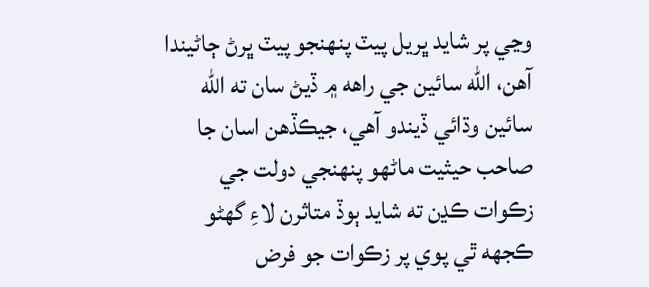وڃي پر شايد ڀريل پيٽ پنهنجو پيٽ ڀرڻ ڄاڻيندا آهن، الله سائين جي راهه ۾ ڏيڻ سان ته الله سائين وڌائي ڏيندو آهي، جيڪڏهن اسان جا صاحب حيثيت ماڻهو پنهنجي دولت جي زڪوات ڪڍن ته شايد ٻوڏ متاثرن لاءِ گهڻو ڪجهه ٿي پوي پر زڪوات جو فرض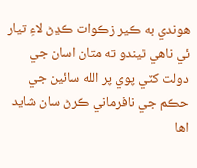هوندي به ڪير زڪوات ڪڍڻ لاءِ تيار ئي ناهي ٿيندو ته متان اسان جي دولت کٽي پوي پر الله سائين جي حڪم جي نافرماني ڪرڻ سان شايد اها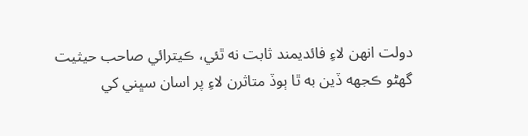دولت انهن لاءِ فائديمند ثابت نه ٿئي، ڪيترائي صاحب حيثيت گهڻو ڪجهه ڏين به ٿا ٻوڏ متاثرن لاءِ پر اسان سڀني کي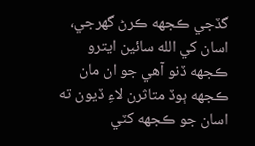گڏجي ڪجهه ڪرڻ گهرجي، اسان کي الله سائين ايترو ڪجهه ڏنو آهي جو ان مان ڪجهه ٻوڏ متاثرن لاءِ ڏيون ته اسان جو ڪجهه کٽي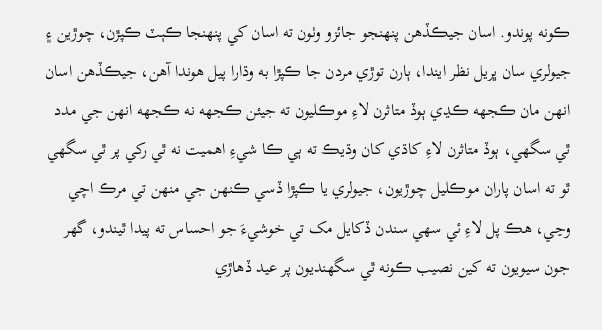ڪونه پوندو. اسان جيڪڏهن پنهنجو جائزو وٺون ته اسان کي پنهنجا ڪٻٽ ڪپڙن، چوڙين ۽ جيولري سان ڀريل نظر ايندا، ٻارن توڙي مردن جا ڪپڙا به وڌارا پيل هوندا آهن، جيڪڏهن اسان انهن مان ڪجهه ڪڍي ٻوڏ متاثرن لاءِ موڪليون ته جيئن ڪجهه نه ڪجهه انهن جي مدد ٿي سگهي، ٻوڏ متاثرن لاءِ کاڌي کان وڌيڪ ته ٻي ڪا شيءِ اهميت نه ٿي رکي پر ٿي سگهي ٿو ته اسان پاران موڪليل چوڙيون، جيولري يا ڪپڙا ڏسي ڪنهن جي منهن تي مرڪ اچي وڃي، هڪ پل لاءِ ئي سهي سندن ڏکايل مک تي خوشيءَ جو احساس ته پيدا ٿيندو، گهر جون سيويون ته کين نصيب ڪونه ٿي سگهنديون پر عيد ڏهاڙي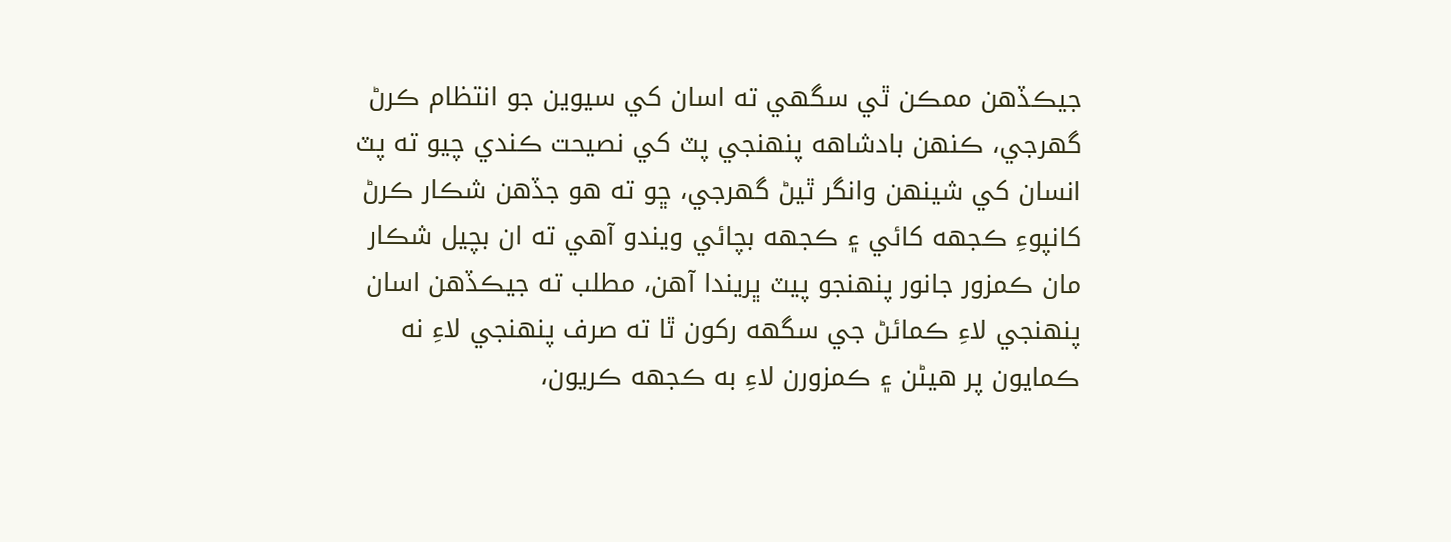جيڪڏهن ممڪن ٿي سگهي ته اسان کي سيوين جو انتظام ڪرڻ گهرجي، ڪنهن بادشاهه پنهنجي پٽ کي نصيحت ڪندي چيو ته پٽ انسان کي شينهن وانگر ٿيڻ گهرجي، ڇو ته هو جڏهن شڪار ڪرڻ کانپوءِ ڪجهه کائي ۽ ڪجهه بچائي ويندو آهي ته ان بچيل شڪار مان ڪمزور جانور پنهنجو پيٽ ڀريندا آهن، مطلب ته جيڪڏهن اسان پنهنجي لاءِ ڪمائڻ جي سگهه رکون ٿا ته صرف پنهنجي لاءِ نه ڪمايون پر هيڻن ۽ ڪمزورن لاءِ به ڪجهه ڪريون،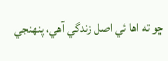ڇو ته اها ئي اصل زندگي آهي، پنهنجي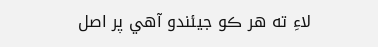لاءِ ته هر ڪو جيئندو آهي پر اصل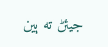جيئڻ ته ٻين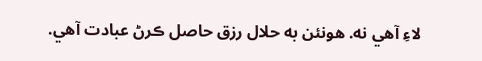لاءِ آهي نه. هونئن به حلال رزق حاصل ڪرڻ عبادت آهي.